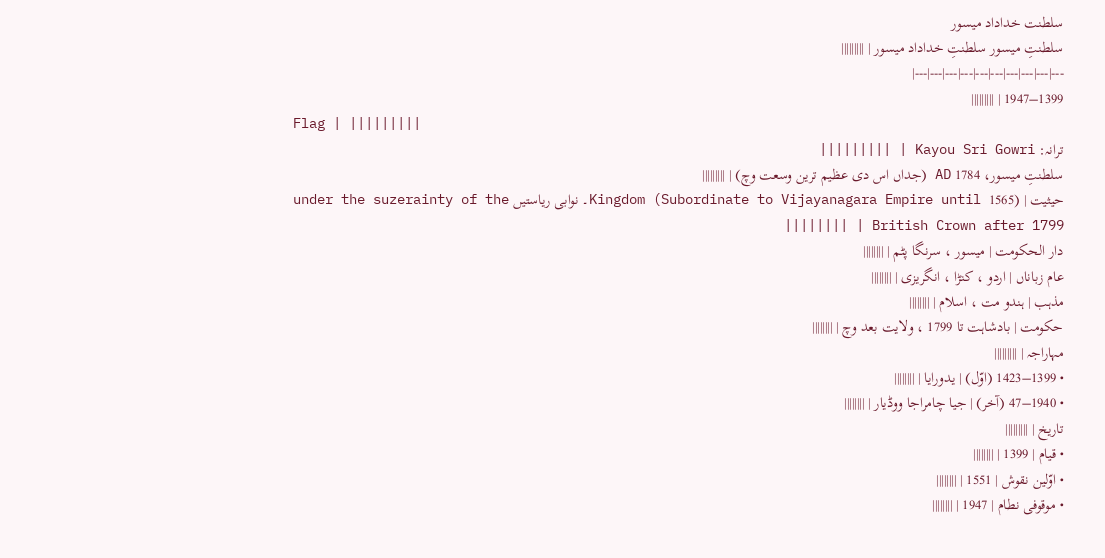سلطنت خداداد میسور
سلطنتِ میسور سلطنتِ خداداد میسور | |||||||||
---|---|---|---|---|---|---|---|---|---|
1399–1947 | |||||||||
Flag | |||||||||
ترانہ: Kayou Sri Gowri | |||||||||
سلطنتِ میسور، 1784 AD (جداں اس دی عظیم ترین وسعت وچ) | |||||||||
حیثیت | Kingdom (Subordinate to Vijayanagara Empire until 1565)۔ نوابی ریاستیں under the suzerainty of the British Crown after 1799 | ||||||||
دار الحکومت | میسور ، سرنگا پٹم | ||||||||
عام زباناں | اردو ، کنڑا ، انگریزی | ||||||||
مذہب | ہندو مت ، اسلام | ||||||||
حکومت | بادشاہت تا 1799 ، ولایت بعد وچ | ||||||||
مہاراجہ | |||||||||
• 1399–1423 (اوّل) | یدورایا | ||||||||
• 1940–47 (آخر) | جیا چامراجا ووڈیار | ||||||||
تاریخ | |||||||||
• قیام | 1399 | ||||||||
• اوّلین نقوش | 1551 | ||||||||
• موقوفی نطام | 1947 | ||||||||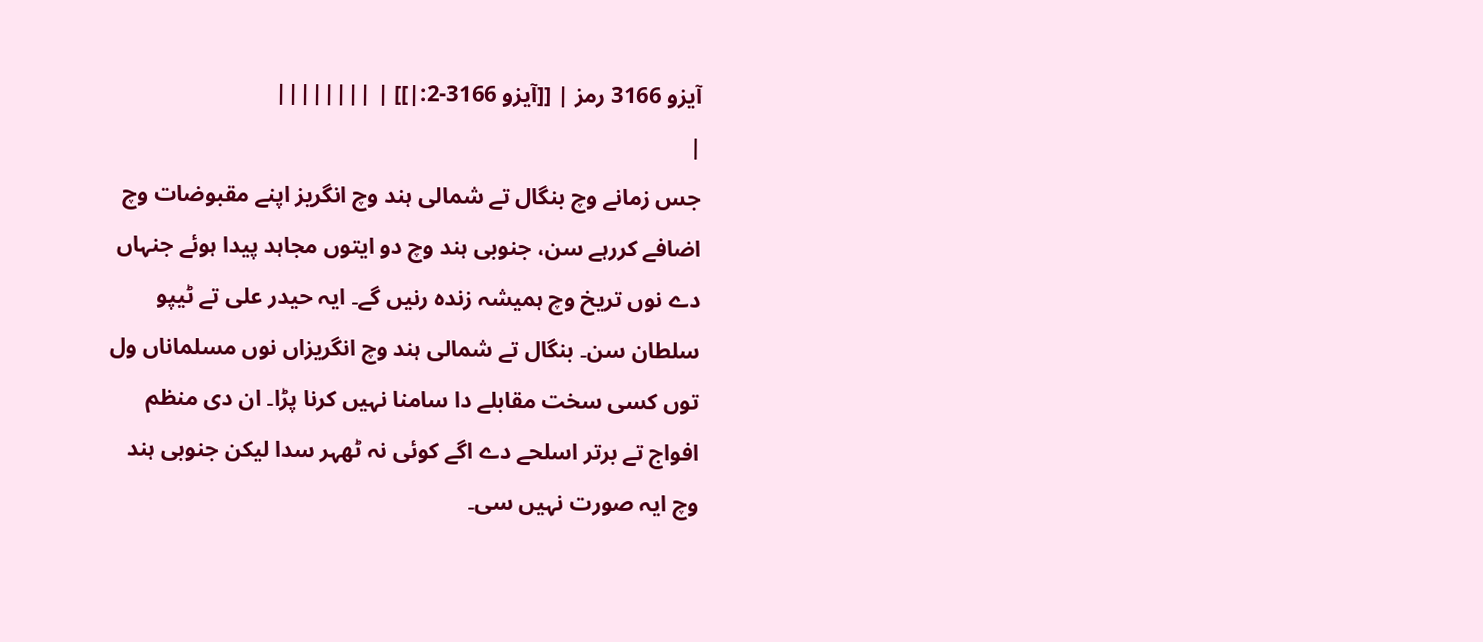آیزو 3166 رمز | [[آیزو 3166-2:|]] | ||||||||
|
جس زمانے وچ بنگال تے شمالی ہند وچ انگریز اپنے مقبوضات وچ اضافے کررہے سن، جنوبی ہند وچ دو ایتوں مجاہد پیدا ہوئے جنہاں دے نوں تریخ وچ ہمیشہ زندہ رنیں گے۔ ایہ حیدر علی تے ٹیپو سلطان سن۔ بنگال تے شمالی ہند وچ انگریزاں نوں مسلماناں ول توں کسی سخت مقابلے دا سامنا نہیں کرنا پڑا۔ ان دی منظم افواج تے برتر اسلحے دے اگے کوئی نہ ٹھہر سدا لیکن جنوبی ہند وچ ایہ صورت نہیں سی۔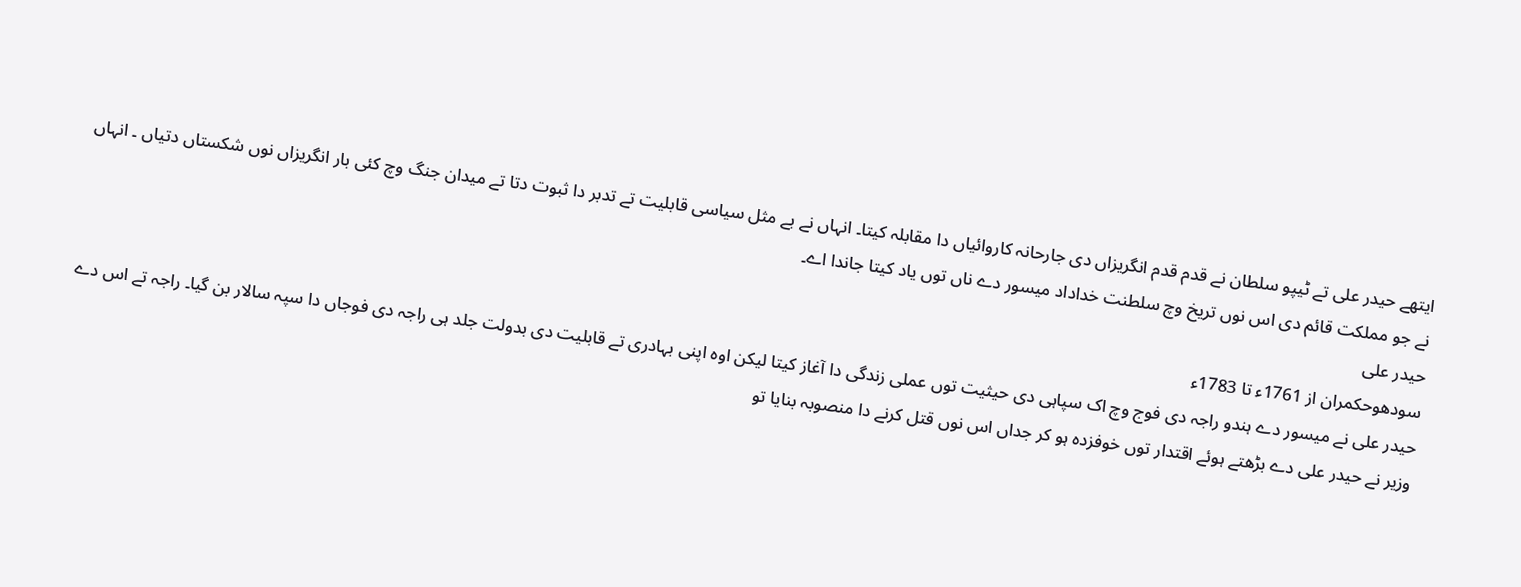ایتھے حیدر علی تے ٹیپو سلطان نے قدم قدم انگریزاں دی جارحانہ کاروائیاں دا مقابلہ کیتا۔ انہاں نے بے مثل سیاسی قابلیت تے تدبر دا ثبوت دتا تے میدان جنگ وچ کئی بار انگریزاں نوں شکستاں دتیاں ۔ انہاں نے جو مملکت قائم دی اس نوں تریخ وچ سلطنت خداداد میسور دے ناں توں یاد کیتا جاندا اے۔
حیدر علی
سودھوحکمران از 1761ء تا 1783ء
حیدر علی نے میسور دے ہندو راجہ دی فوج وچ اک سپاہی دی حیثیت توں عملی زندگی دا آغاز کیتا لیکن اوہ اپنی بہادری تے قابلیت دی بدولت جلد ہی راجہ دی فوجاں دا سپہ سالار بن گیا۔ راجہ تے اس دے وزیر نے حیدر علی دے بڑھتے ہوئے اقتدار توں خوفزدہ ہو کر جداں اس نوں قتل کرنے دا منصوبہ بنایا تو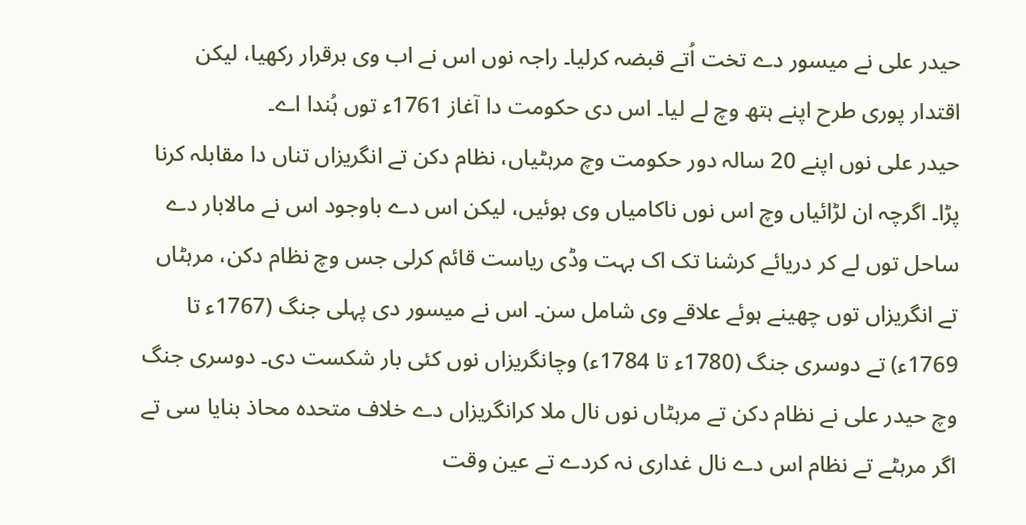حیدر علی نے میسور دے تخت اُتے قبضہ کرلیا۔ راجہ نوں اس نے اب وی برقرار رکھیا، لیکن اقتدار پوری طرح اپنے ہتھ وچ لے لیا۔ اس دی حکومت دا آغاز 1761ء توں ہُندا اے۔
حیدر علی نوں اپنے 20 سالہ دور حکومت وچ مرہٹیاں، نظام دکن تے انگریزاں تناں دا مقابلہ کرنا پڑا۔ اگرچہ ان لڑائیاں وچ اس نوں ناکامیاں وی ہوئیں، لیکن اس دے باوجود اس نے مالابار دے ساحل توں لے کر دریائے کرشنا تک اک بہت وڈی ریاست قائم کرلی جس وچ نظام دکن، مرہٹاں تے انگریزاں توں چھینے ہوئے علاقے وی شامل سن۔ اس نے میسور دی پہلی جنگ (1767ء تا 1769ء) تے دوسری جنگ (1780ء تا 1784ء) وچانگریزاں نوں کئی بار شکست دی۔ دوسری جنگ وچ حیدر علی نے نظام دکن تے مرہٹاں نوں نال ملا کرانگریزاں دے خلاف متحدہ محاذ بنایا سی تے اگر مرہٹے تے نظام اس دے نال غداری نہ کردے تے عین وقت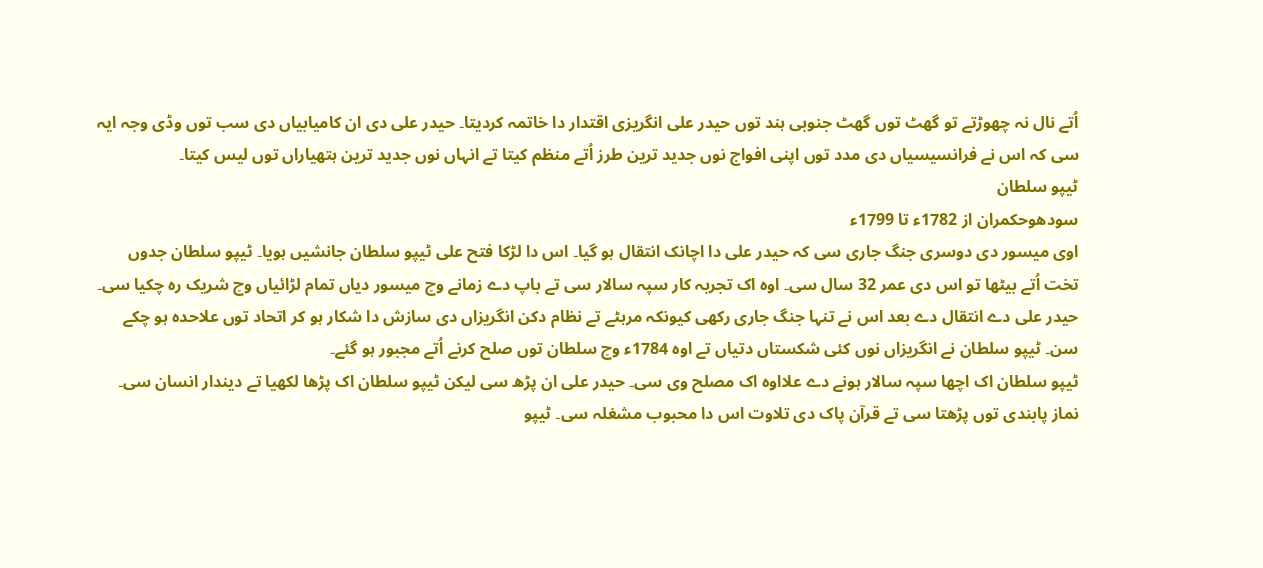اُتے نال نہ چھوڑتے تو گھٹ توں گھٹ جنوبی ہند توں حیدر علی انگریزی اقتدار دا خاتمہ کردیتا۔ حیدر علی دی ان کامیابیاں دی سب توں وڈی وجہ ایہ سی کہ اس نے فرانسیسیاں دی مدد توں اپنی افواج نوں جدید ترین طرز اُتے منظم کیتا تے انہاں نوں جدید ترین ہتھیاراں توں لیس کیتا۔
ٹیپو سلطان
سودھوحکمران از 1782ء تا 1799ء
اوی میسور دی دوسری جنگ جاری سی کہ حیدر علی دا اچانک انتقال ہو گیا۔ اس دا لڑکا فتح علی ٹیپو سلطان جانشیں ہویا۔ ٹیپو سلطان جدوں تخت اُتے بیٹھا تو اس دی عمر 32 سال سی۔ اوہ اک تجربہ کار سپہ سالار سی تے باپ دے زمانے وچ میسور دیاں تمام لڑائیاں وچ شریک رہ چکیا سی۔ حیدر علی دے انتقال دے بعد اس نے تنہا جنگ جاری رکھی کیونکہ مرہٹے تے نظام دکن انگریزاں دی سازش دا شکار ہو کر اتحاد توں علاحدہ ہو چکے سن۔ ٹیپو سلطان نے انگریزاں نوں کئی شکستاں دتیاں تے اوہ 1784ء وچ سلطان توں صلح کرنے اُتے مجبور ہو گئے۔
ٹیپو سلطان اک اچھا سپہ سالار ہونے دے علااوہ اک مصلح وی سی۔ حیدر علی ان پڑھ سی لیکن ٹیپو سلطان اک پڑھا لکھیا تے دیندار انسان سی۔ نماز پابندی توں پڑھتا سی تے قرآن پاک دی تلاوت اس دا محبوب مشغلہ سی۔ ٹیپو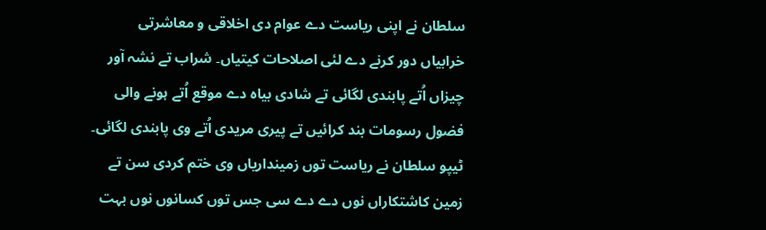سلطان نے اپنی ریاست دے عوام دی اخلاقی و معاشرتی خرابیاں دور کرنے دے لئی اصلاحات کیتیاں۔ شراب تے نشہ آور چیزاں اُتے پابندی لگائی تے شادی بیاہ دے موقع اُتے ہونے والی فضول رسومات بند کرائیں تے پیری مریدی اُتے وی پابندی لگائی۔
ٹیپو سلطان نے ریاست توں زمینداریاں وی ختم کردی سن تے زمین کاشتکاراں نوں دے دے سی جس توں کسانوں نوں بہت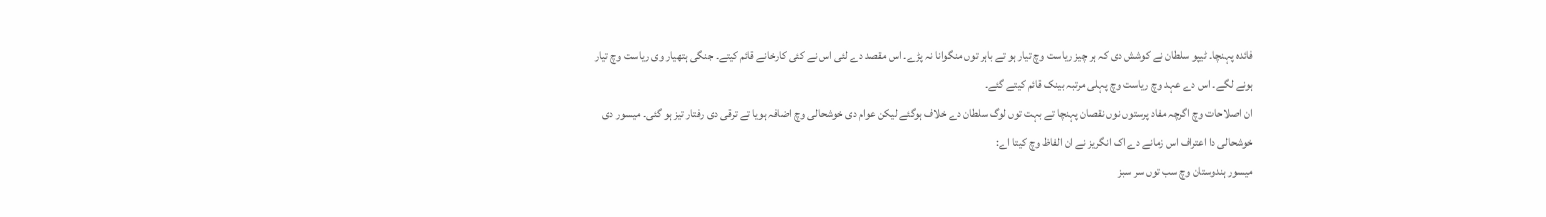فائدہ پہنچا۔ ٹیپو سلطان نے کوشش دی کہ ہر چیز ریاست وچ تیار ہو تے باہر توں منگوانا نہ پڑے۔ اس مقصد دے لئی اس نے کئی کارخانے قائم کیتے۔ جنگی ہتھیار وی ریاست وچ تیار ہونے لگے۔ اس دے عہد وچ ریاست وچ پہلی مرتبہ بینک قائم کیتے گئے۔
ان اصلاحات وچ اگرچہ مفاد پرستوں نوں نقصان پہنچا تے بہت توں لوگ سلطان دے خلاف ہوگئے لیکن عوام دی خوشحالی وچ اضافہ ہویا تے ترقی دی رفتار تیز ہو گئی۔ میسور دی خوشحالی دا اعتراف اس زمانے دے اک انگریز نے ان الفاظ وچ کیتا اے:
میسور ہندوستان وچ سب توں سر سبز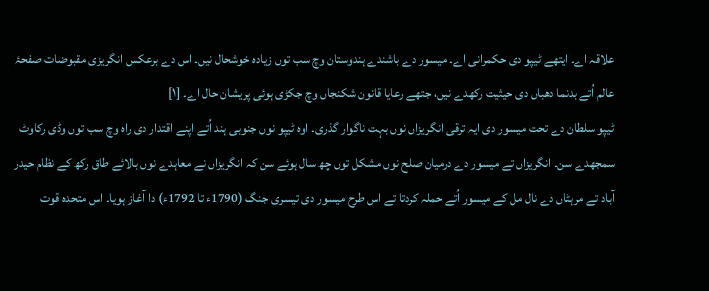علاقہ اے۔ ایتھے ٹیپو دی حکمرانی اے۔ میسور دے باشندے ہندوستان وچ سب توں زیادہ خوشحال نیں۔ اس دے برعکس انگریزی مقبوضات صفحۂ عالم اُتے بدنما دھباں دی حیثیت رکھدے نیں، جتھے رعایا قانون شکنجاں وچ جکڑی ہوئی پریشان حال اے۔ [۱]
ٹیپو سلطان دے تحت میسور دی ایہ ترقی انگریزاں نوں بہت ناگوار گذری۔ اوہ ٹیپو نوں جنوبی ہند اُتے اپنے اقتدار دی راہ وچ سب توں وڈی رکاوٹ سمجھدے سن۔ انگریزاں تے میسور دے درمیان صلح نوں مشکل توں چھ سال ہوئے سن کہ انگریزاں نے معاہدے نوں بالائے طاق رکھ کے نظام حیدر آباد تے مرہٹاں دے نال مل کے میسور اُتے حملہ کردتا تے اس طرح میسور دی تیسری جنگ (1790ء تا 1792ء) دا آغاز ہویا۔ اس متحدہ قوت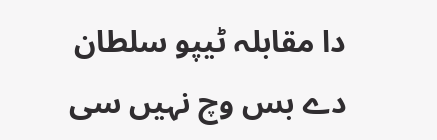دا مقابلہ ٹیپو سلطان دے بس وچ نہیں سی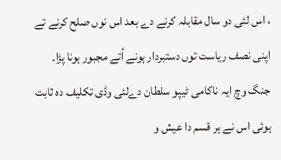، اس لئی دو سال مقابلہ کرنے دے بعد اس نوں صلح کرنے تے اپنی نصف ریاست توں دستبردار ہونے اُتے مجبور ہونا پڑا۔
جنگ وچ ایہ ناکامی ٹیپو سلطان دےلئی وڈی تکلیف دہ ثابت ہوئی اس نے ہر قسم دا عیش و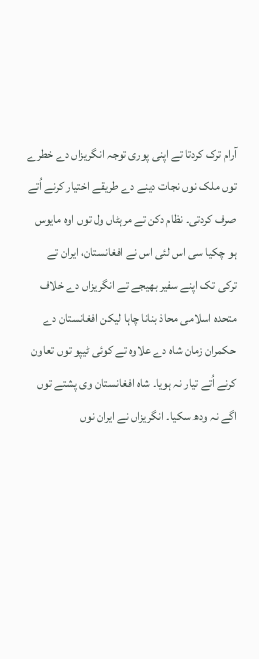آرام ترک کردتا تے اپنی پوری توجہ انگریزاں دے خطرے توں ملک نوں نجات دینے دے طریقے اختیار کرنے اُتے صرف کردتی۔ نظام دکن تے مرہٹاں ول توں اوہ مایوس ہو چکیا سی اس لئی اس نے افغانستان، ایران تے ترکی تک اپنے سفیر بھیجے تے انگریزاں دے خلاف متحدہ اسلامی محاذ بنانا چاہا لیکن افغانستان دے حکمران زمان شاہ دے علاوہ تے کوئی ٹیپو توں تعاون کرنے اُتے تیار نہ ہویا۔ شاہ افغانستان وی پشتے توں اگے نہ ودھ سکیا۔ انگریزاں نے ایران نوں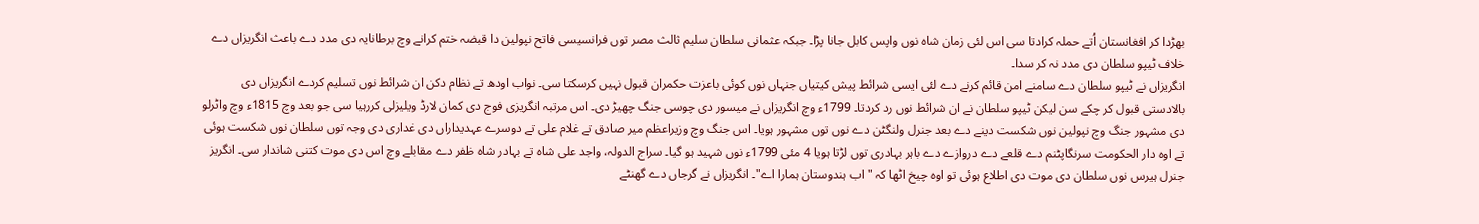بھڑدا کر افغانستان اُتے حملہ کرادتا سی اس لئی زمان شاہ نوں واپس کابل جانا پڑا۔ جبکہ عثمانی سلطان سلیم ثالث مصر توں فرانسیسی فاتح نپولین دا قبضہ ختم کرانے وچ برطانایہ دی مدد دے باعث انگریزاں دے خلاف ٹیپو سلطان دی مدد نہ کر سدا۔
انگریزاں نے ٹیپو سلطان دے سامنے امن قائم کرنے دے لئی ایسی شرائط پیش کیتیاں جنہاں نوں کوئی باعزت حکمران قبول نہیں کرسکتا سی۔ نواب اودھ تے نظام دکن ان شرائط نوں تسلیم کردے انگریزاں دی بالادستی قبول کر چکے سن لیکن ٹیپو سلطان نے ان شرائط نوں رد کردتا۔ 1799ء وچ انگریزاں نے میسور دی چوسی جنگ چھیڑ دی۔ اس مرتبہ انگریزی فوج دی کمان لارڈ ویلیزلی کررہیا سی جو بعد وچ 1815ء وچ واٹرلو دی مشہور جنگ وچ نپولین نوں شکست دینے دے بعد جنرل ولنگٹن دے نوں توں مشہور ہویا۔ اس جنگ وچ وزیراعظم میر صادق تے غلام علی تے دوسرے عہدیداراں دی غداری دی وجہ توں سلطان نوں شکست ہوئی تے اوہ دار الحکومت سرنگاپٹنم دے قلعے دے دروازے دے باہر بہادری توں لڑتا ہویا 4 مئی 1799ء نوں شہید ہو گیا۔ سراج الدولہ، واجد علی شاہ تے بہادر شاہ ظفر دے مقابلے وچ اس دی موت کتنی شاندار سی۔ انگریز جنرل ہیرس نوں سلطان دی موت دی اطلاع ہوئی تو اوہ چیخ اٹھا کہ "اب ہندوستان ہمارا اے"۔ انگریزاں نے گرجاں دے گھنٹے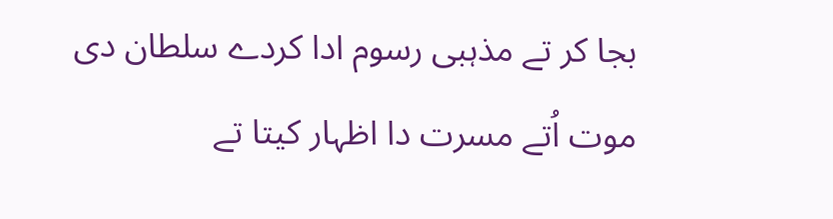بجا کر تے مذہبی رسوم ادا کردے سلطان دی موت اُتے مسرت دا اظہار کیتا تے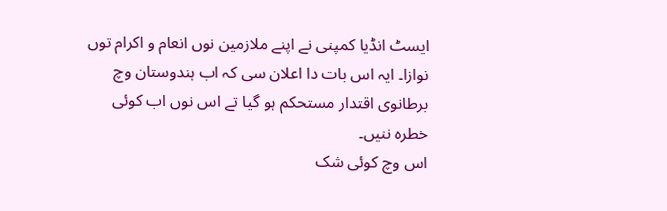ایسٹ انڈیا کمپنی نے اپنے ملازمین نوں انعام و اکرام توں نوازا۔ ایہ اس بات دا اعلان سی کہ اب ہندوستان وچ برطانوی اقتدار مستحکم ہو گیا تے اس نوں اب کوئی خطرہ ننیں۔
اس وچ کوئی شک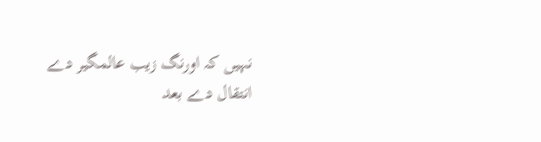نہیں کہ اورنگ زیب عالمگیر دے انتقال دے بعد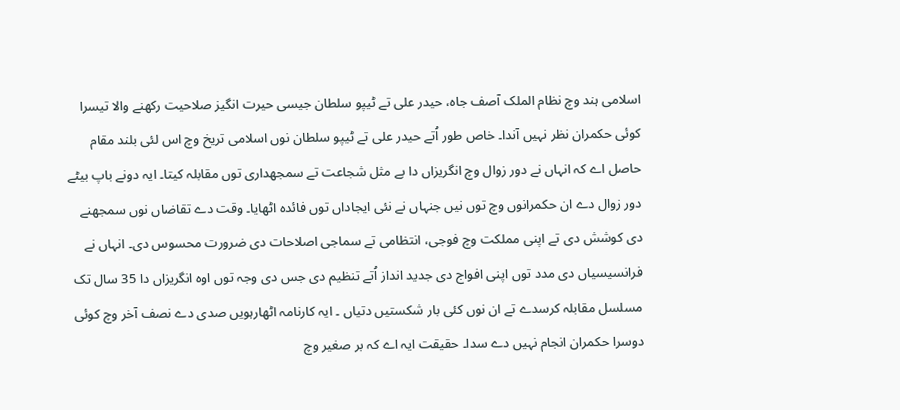اسلامی ہند وچ نظام الملک آصف جاہ، حیدر علی تے ٹیپو سلطان جیسی حیرت انگیز صلاحیت رکھنے والا تیسرا کوئی حکمران نظر نہیں آندا۔ خاص طور اُتے حیدر علی تے ٹیپو سلطان نوں اسلامی تریخ وچ اس لئی بلند مقام حاصل اے کہ انہاں نے دور زوال وچ انگریزاں دا بے مثل شجاعت تے سمجھداری توں مقابلہ کیتا۔ ایہ دونے باپ بیٹے دور زوال دے ان حکمرانوں وچ توں نیں جنہاں نے نئی ایجاداں توں فائدہ اٹھایا۔ وقت دے تقاضاں نوں سمجھنے دی کوشش دی تے اپنی مملکت وچ فوجی، انتظامی تے سماجی اصلاحات دی ضرورت محسوس دی۔ انہاں نے فرانسیسیاں دی مدد توں اپنی افواج دی جدید انداز اُتے تنظیم دی جس دی وجہ توں اوہ انگریزاں دا 35 سال تک مسلسل مقابلہ کرسدے تے ان نوں کئی بار شکستیں دتیاں ۔ ایہ کارنامہ اٹھارہویں صدی دے نصف آخر وچ کوئی دوسرا حکمران انجام نہیں دے سدا۔ حقیقت ایہ اے کہ بر صغیر وچ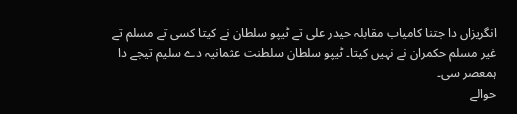انگریزاں دا جتنا کامیاب مقابلہ حیدر علی تے ٹیپو سلطان نے کیتا کسی تے مسلم تے غیر مسلم حکمران نے نہیں کیتا۔ ٹیپو سلطان سلطنت عثمانیہ دے سلیم تیجے دا ہمعصر سی۔
حوالے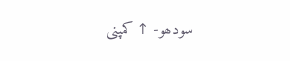سودھو- ↑ کمپنی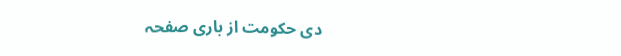دی حکومت از باری صفحہ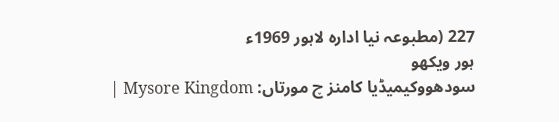227 (مطبوعہ نیا ادارہ لاہور 1969ء
ہور ویکھو
سودھووکیمیڈیا کامنز چ مورتاں: Mysore Kingdom |